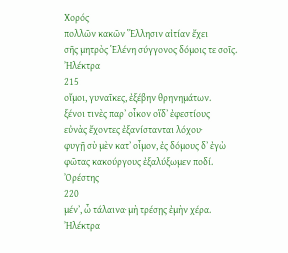Χορός
πολλῶν κακῶν Ἕλλησιν αἰτίαν ἔχει
σῆς μητρὸς Ἑλένη σύγγονος δόμοις τε σοῖς.
Ἠλέκτρα
215
οἴμοι, γυναῖκες, ἐξέβην θρηνημάτων.
ξένοι τινὲς παρʼ οἶκον οἵδʼ ἐφεστίους
εὐνὰς ἔχοντες ἐξανίστανται λόχου·
φυγῇ σὺ μὲν κατʼ οἶμον, ἐς δόμους δʼ ἐγὼ
φῶτας κακούργους ἐξαλύξωμεν ποδί.
Ὀρέστης
220
μένʼ, ὦ τάλαινα· μὴ τρέσῃς ἐμὴν χέρα.
Ἠλέκτρα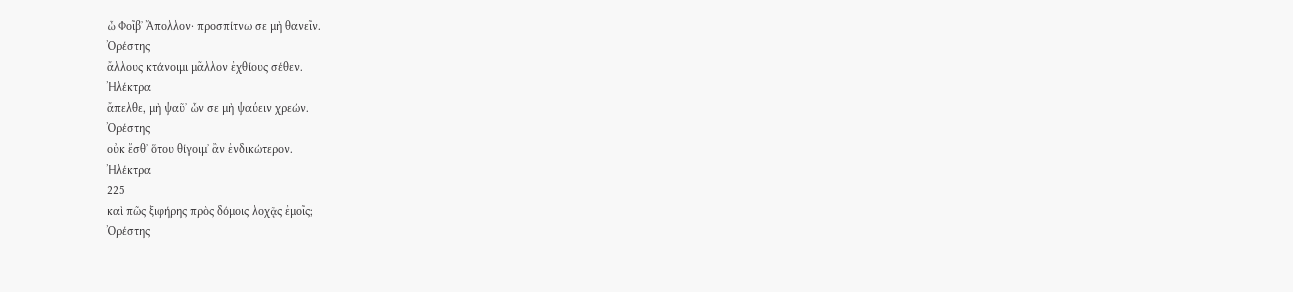ὦ Φοῖβʼ Ἄπολλον· προσπίτνω σε μὴ θανεῖν.
Ὀρέστης
ἄλλους κτάνοιμι μᾶλλον ἐχθίους σέθεν.
Ἠλέκτρα
ἄπελθε, μὴ ψαῦʼ ὧν σε μὴ ψαύειν χρεών.
Ὀρέστης
οὐκ ἔσθʼ ὅτου θίγοιμʼ ἂν ἐνδικώτερον.
Ἠλέκτρα
225
καὶ πῶς ξιφήρης πρὸς δόμοις λοχᾷς ἐμοῖς;
Ὀρέστης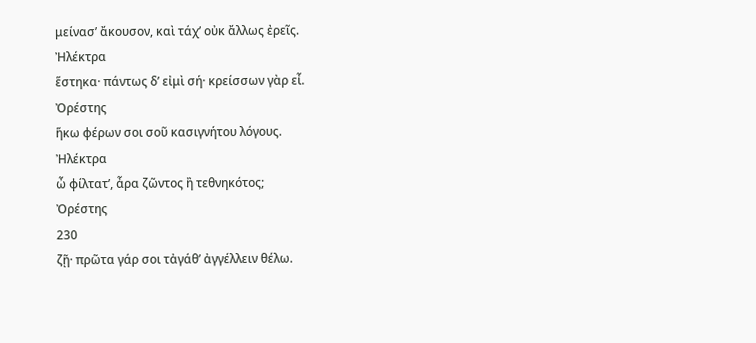μείνασʼ ἄκουσον, καὶ τάχʼ οὐκ ἄλλως ἐρεῖς.
Ἠλέκτρα
ἕστηκα· πάντως δʼ εἰμὶ σή· κρείσσων γὰρ εἶ.
Ὀρέστης
ἥκω φέρων σοι σοῦ κασιγνήτου λόγους.
Ἠλέκτρα
ὦ φίλτατʼ, ἆρα ζῶντος ἢ τεθνηκότος;
Ὀρέστης
230
ζῇ· πρῶτα γάρ σοι τἀγάθʼ ἀγγέλλειν θέλω.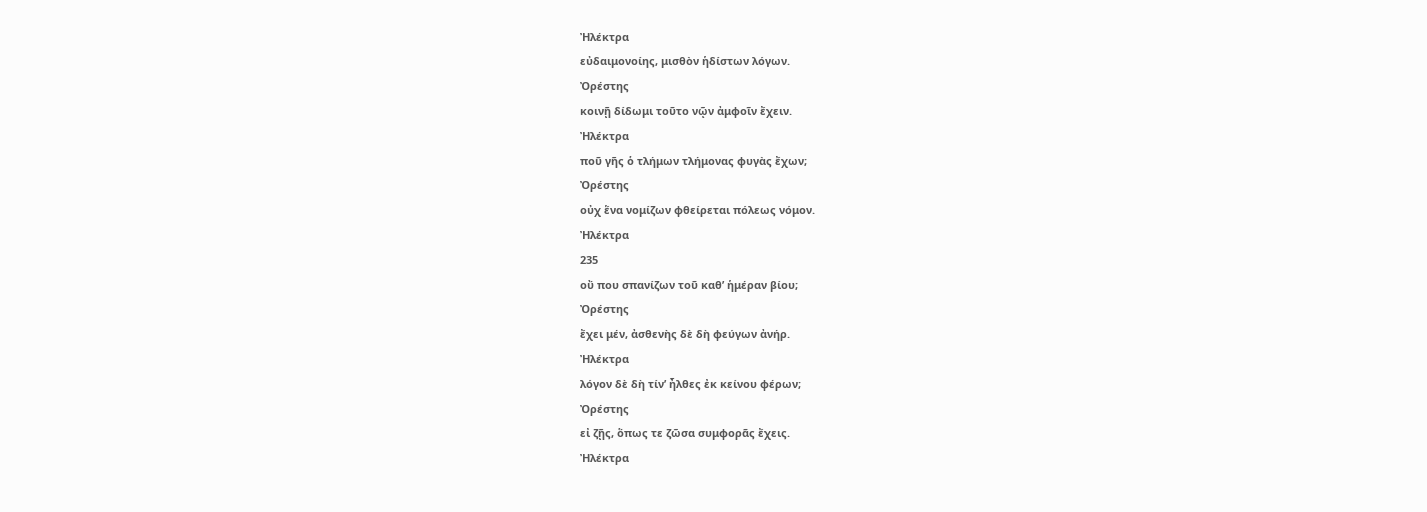Ἠλέκτρα
εὐδαιμονοίης, μισθὸν ἡδίστων λόγων.
Ὀρέστης
κοινῇ δίδωμι τοῦτο νῷν ἀμφοῖν ἔχειν.
Ἠλέκτρα
ποῦ γῆς ὁ τλήμων τλήμονας φυγὰς ἔχων;
Ὀρέστης
οὐχ ἕνα νομίζων φθείρεται πόλεως νόμον.
Ἠλέκτρα
235
οὔ που σπανίζων τοῦ καθʼ ἡμέραν βίου;
Ὀρέστης
ἔχει μέν, ἀσθενὴς δὲ δὴ φεύγων ἀνήρ.
Ἠλέκτρα
λόγον δὲ δὴ τίνʼ ἦλθες ἐκ κείνου φέρων;
Ὀρέστης
εἰ ζῇς, ὅπως τε ζῶσα συμφορᾶς ἔχεις.
Ἠλέκτρα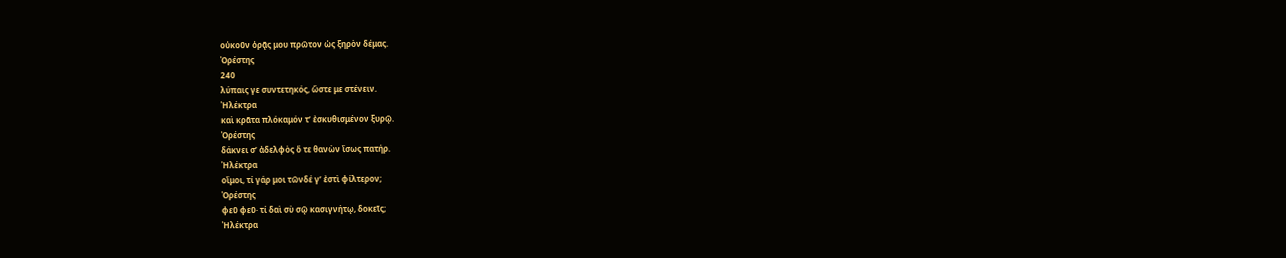οὐκοῦν ὁρᾷς μου πρῶτον ὡς ξηρὸν δέμας.
Ὀρέστης
240
λύπαις γε συντετηκός, ὥστε με στένειν.
Ἠλέκτρα
καὶ κρᾶτα πλόκαμόν τʼ ἐσκυθισμένον ξυρῷ.
Ὀρέστης
δάκνει σʼ ἀδελφὸς ὅ τε θανὼν ἴσως πατήρ.
Ἠλέκτρα
οἴμοι, τί γάρ μοι τῶνδέ γʼ ἐστὶ φίλτερον;
Ὀρέστης
φεῦ φεῦ· τί δαὶ σὺ σῷ κασιγνήτῳ, δοκεῖς;
Ἠλέκτρα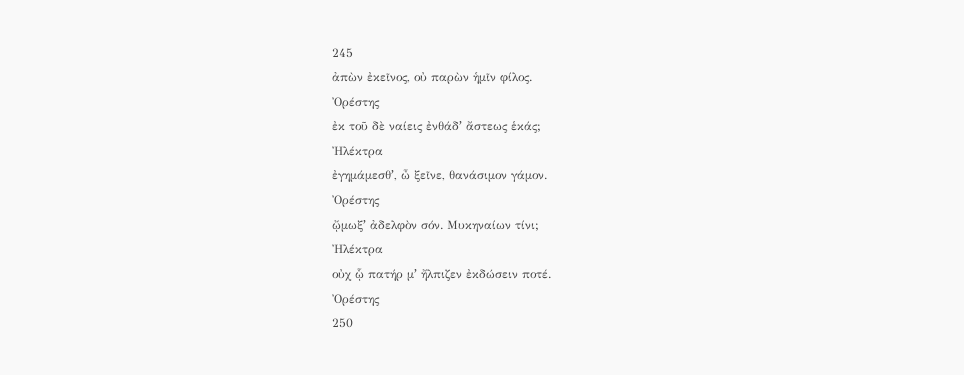245
ἀπὼν ἐκεῖνος, οὐ παρὼν ἡμῖν φίλος.
Ὀρέστης
ἐκ τοῦ δὲ ναίεις ἐνθάδʼ ἄστεως ἑκάς;
Ἠλέκτρα
ἐγημάμεσθʼ, ὦ ξεῖνε, θανάσιμον γάμον.
Ὀρέστης
ᾤμωξʼ ἀδελφὸν σόν. Μυκηναίων τίνι;
Ἠλέκτρα
οὐχ ᾧ πατήρ μʼ ἤλπιζεν ἐκδώσειν ποτέ.
Ὀρέστης
250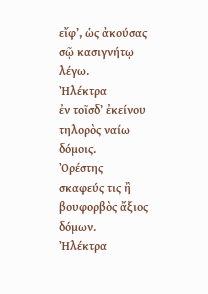εἴφʼ, ὡς ἀκούσας σῷ κασιγνήτῳ λέγω.
Ἠλέκτρα
ἐν τοῖσδʼ ἐκείνου τηλορὸς ναίω δόμοις.
Ὀρέστης
σκαφεύς τις ἢ βουφορβὸς ἄξιος δόμων.
Ἠλέκτρα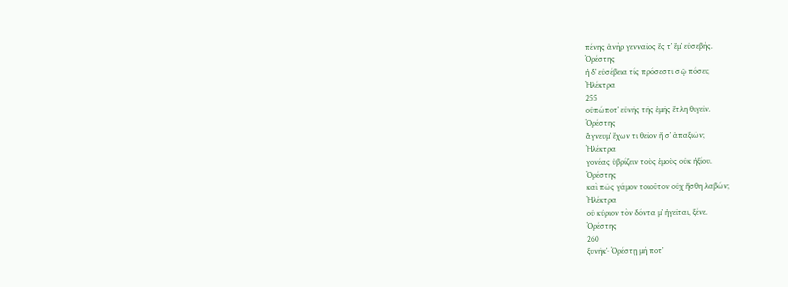πένης ἀνὴρ γενναῖος ἔς τʼ ἔμʼ εὐσεβής.
Ὀρέστης
ἡ δʼ εὐσέβεια τίς πρόσεστι σῷ πόσει;
Ἠλέκτρα
255
οὐπώποτʼ εὐνῆς τῆς ἐμῆς ἔτλη θιγεῖν.
Ὀρέστης
ἅγνευμʼ ἔχων τι θεῖον ἤ σʼ ἀπαξιῶν;
Ἠλέκτρα
γονέας ὑβρίζειν τοὺς ἐμοὺς οὐκ ἠξίου.
Ὀρέστης
καὶ πῶς γάμον τοιοῦτον οὐχ ἥσθη λαβών;
Ἠλέκτρα
οὐ κύριον τὸν δόντα μʼ ἡγεῖται, ξένε.
Ὀρέστης
260
ξυνῆκʼ· Ὀρέστῃ μή ποτʼ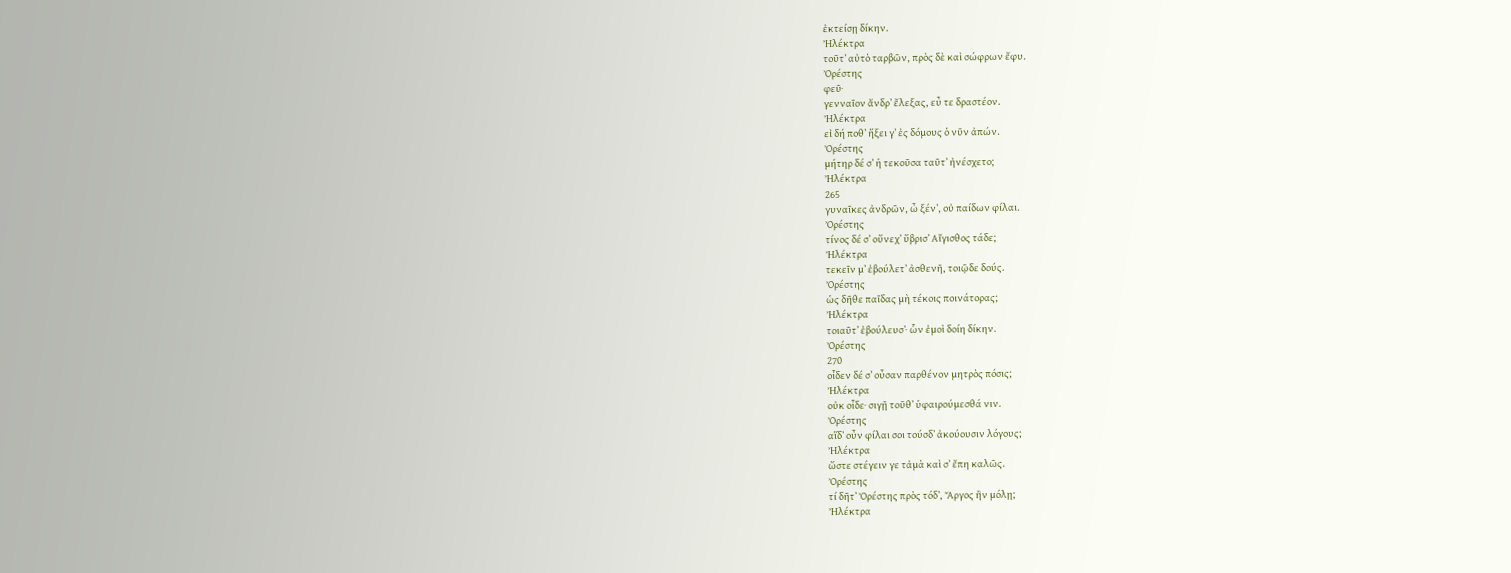ἐκτείσῃ δίκην.
Ἠλέκτρα
τοῦτʼ αὐτὸ ταρβῶν, πρὸς δὲ καὶ σώφρων ἔφυ.
Ὀρέστης
φεῦ·
γενναῖον ἄνδρʼ ἔλεξας, εὖ τε δραστέον.
Ἠλέκτρα
εἰ δή ποθʼ ἥξει γʼ ἐς δόμους ὁ νῦν ἀπών.
Ὀρέστης
μήτηρ δέ σʼ ἡ τεκοῦσα ταῦτʼ ἠνέσχετο;
Ἠλέκτρα
265
γυναῖκες ἀνδρῶν, ὦ ξένʼ, οὐ παίδων φίλαι.
Ὀρέστης
τίνος δέ σʼ οὕνεχʼ ὕβρισʼ Αἴγισθος τάδε;
Ἠλέκτρα
τεκεῖν μʼ ἐβούλετʼ ἀσθενῆ, τοιῷδε δούς.
Ὀρέστης
ὡς δῆθε παῖδας μὴ τέκοις ποινάτορας;
Ἠλέκτρα
τοιαῦτʼ ἐβούλευσʼ· ὧν ἐμοὶ δοίη δίκην.
Ὀρέστης
270
οἶδεν δέ σʼ οὖσαν παρθένον μητρὸς πόσις;
Ἠλέκτρα
οὐκ οἶδε· σιγῇ τοῦθʼ ὑφαιρούμεσθά νιν.
Ὀρέστης
αἵδʼ οὖν φίλαι σοι τούσδʼ ἀκούουσιν λόγους;
Ἠλέκτρα
ὥστε στέγειν γε τἀμὰ καὶ σʼ ἔπη καλῶς.
Ὀρέστης
τί δῆτʼ Ὀρέστης πρὸς τόδʼ, Ἄργος ἢν μόλῃ;
Ἠλέκτρα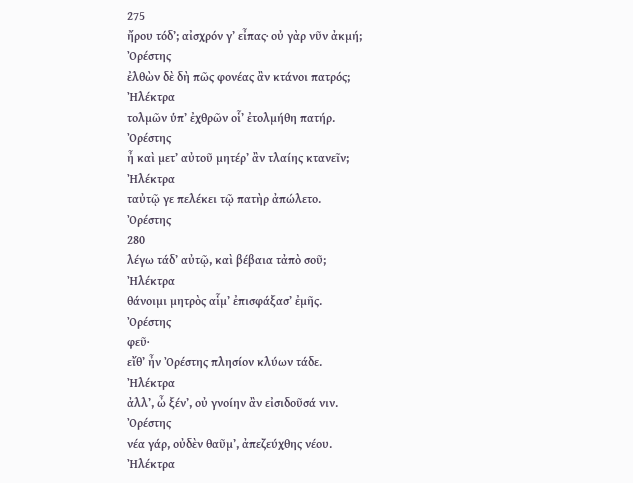275
ἤρου τόδʼ; αἰσχρόν γʼ εἶπας· οὐ γὰρ νῦν ἀκμή;
Ὀρέστης
ἐλθὼν δὲ δὴ πῶς φονέας ἂν κτάνοι πατρός;
Ἠλέκτρα
τολμῶν ὑπʼ ἐχθρῶν οἷʼ ἐτολμήθη πατήρ.
Ὀρέστης
ἦ καὶ μετʼ αὐτοῦ μητέρʼ ἂν τλαίης κτανεῖν;
Ἠλέκτρα
ταὐτῷ γε πελέκει τῷ πατὴρ ἀπώλετο.
Ὀρέστης
280
λέγω τάδʼ αὐτῷ, καὶ βέβαια τἀπὸ σοῦ;
Ἠλέκτρα
θάνοιμι μητρὸς αἷμʼ ἐπισφάξασʼ ἐμῆς.
Ὀρέστης
φεῦ·
εἴθʼ ἦν Ὀρέστης πλησίον κλύων τάδε.
Ἠλέκτρα
ἀλλʼ, ὦ ξένʼ, οὐ γνοίην ἂν εἰσιδοῦσά νιν.
Ὀρέστης
νέα γάρ, οὐδὲν θαῦμʼ, ἀπεζεύχθης νέου.
Ἠλέκτρα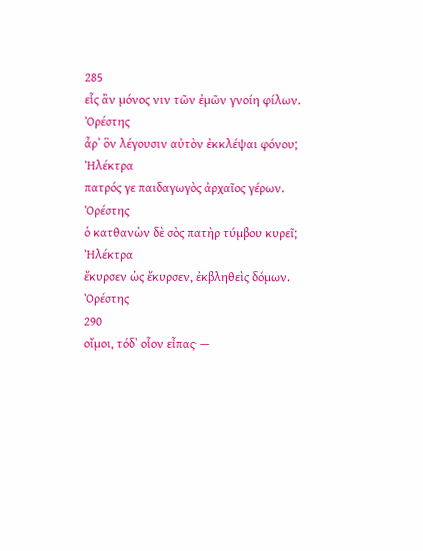285
εἷς ἂν μόνος νιν τῶν ἐμῶν γνοίη φίλων.
Ὀρέστης
ἆρʼ ὃν λέγουσιν αὐτὸν ἐκκλέψαι φόνου;
Ἠλέκτρα
πατρός γε παιδαγωγὸς ἀρχαῖος γέρων.
Ὀρέστης
ὁ κατθανὼν δὲ σὸς πατὴρ τύμβου κυρεῖ;
Ἠλέκτρα
ἔκυρσεν ὡς ἔκυρσεν, ἐκβληθεὶς δόμων.
Ὀρέστης
290
οἴμοι, τόδʼ οἷον εἶπας· —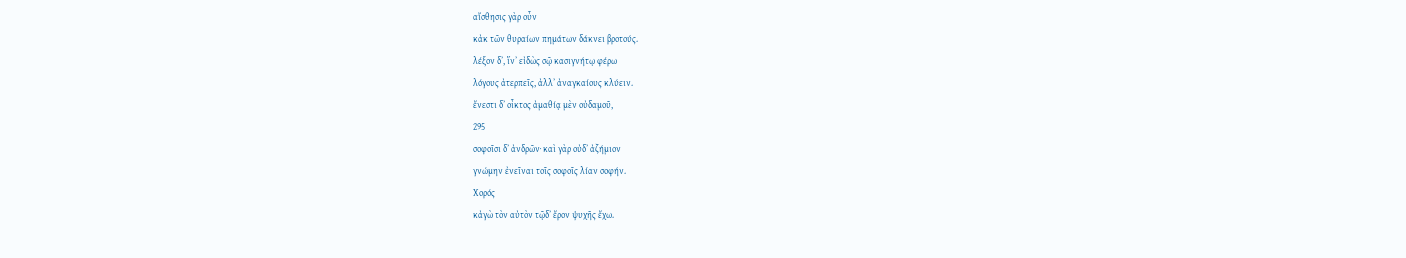αἴσθησις γὰρ οὖν
κἀκ τῶν θυραίων πημάτων δάκνει βροτούς.
λέξον δʼ, ἵνʼ εἰδὼς σῷ κασιγνήτῳ φέρω
λόγους ἀτερπεῖς, ἀλλʼ ἀναγκαίους κλύειν.
ἔνεστι δʼ οἶκτος ἀμαθίᾳ μὲν οὐδαμοῦ,
295
σοφοῖσι δʼ ἀνδρῶν· καὶ γὰρ οὐδʼ ἀζήμιον
γνώμην ἐνεῖναι τοῖς σοφοῖς λίαν σοφήν.
Χορός
κἀγὼ τὸν αὐτὸν τῷδʼ ἔρον ψυχῆς ἔχω.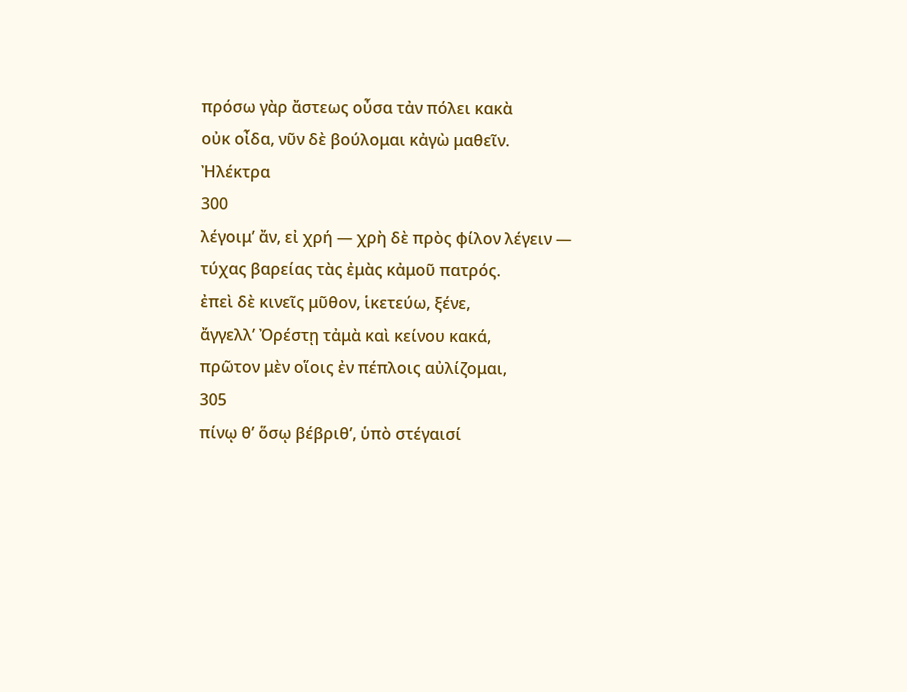πρόσω γὰρ ἄστεως οὖσα τἀν πόλει κακὰ
οὐκ οἶδα, νῦν δὲ βούλομαι κἀγὼ μαθεῖν.
Ἠλέκτρα
300
λέγοιμʼ ἄν, εἰ χρή — χρὴ δὲ πρὸς φίλον λέγειν —
τύχας βαρείας τὰς ἐμὰς κἀμοῦ πατρός.
ἐπεὶ δὲ κινεῖς μῦθον, ἱκετεύω, ξένε,
ἄγγελλʼ Ὀρέστῃ τἀμὰ καὶ κείνου κακά,
πρῶτον μὲν οἵοις ἐν πέπλοις αὐλίζομαι,
305
πίνῳ θʼ ὅσῳ βέβριθʼ, ὑπὸ στέγαισί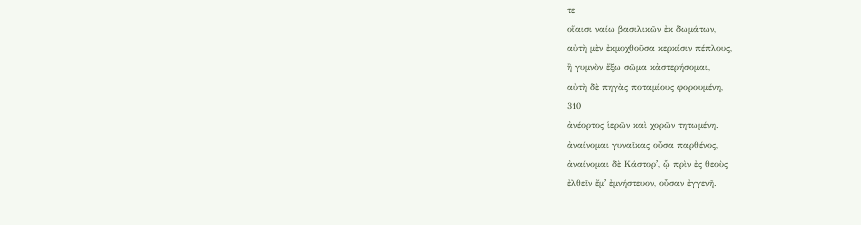τε
οἵαισι ναίω βασιλικῶν ἐκ δωμάτων,
αὐτὴ μὲν ἐκμοχθοῦσα κερκίσιν πέπλους,
ἢ γυμνὸν ἕξω σῶμα κἀστερήσομαι,
αὐτὴ δὲ πηγὰς ποταμίους φορουμένη,
310
ἀνέορτος ἱερῶν καὶ χορῶν τητωμένη.
ἀναίνομαι γυναῖκας οὖσα παρθένος,
ἀναίνομαι δὲ Κάστορʼ, ᾧ πρὶν ἐς θεοὺς
ἐλθεῖν ἔμʼ ἐμνήστευον, οὖσαν ἐγγενῆ.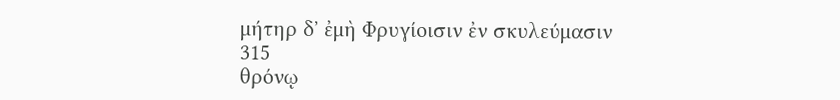μήτηρ δʼ ἐμὴ Φρυγίοισιν ἐν σκυλεύμασιν
315
θρόνῳ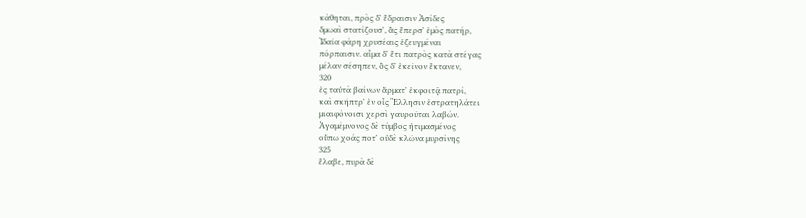κάθηται, πρὸς δʼ ἕδραισιν Ἀσίδες
δμωαὶ στατίζουσʼ, ἃς ἔπερσʼ ἐμὸς πατήρ,
Ἰδαῖα φάρη χρυσέαις ἐζευγμέναι
πόρπαισιν. αἷμα δʼ ἔτι πατρὸς κατὰ στέγας
μέλαν σέσηπεν, ὃς δʼ ἐκεῖνον ἔκτανεν,
320
ἐς ταὐτὰ βαίνων ἅρματʼ ἐκφοιτᾷ πατρί,
καὶ σκῆπτρʼ ἐν οἷς Ἕλλησιν ἐστρατηλάτει
μιαιφόνοισι χερσὶ γαυροῦται λαβών.
Ἀγαμέμνονος δὲ τύμβος ἠτιμασμένος
οὔπω χοάς ποτʼ οὐδὲ κλῶνα μυρσίνης
325
ἔλαβε, πυρὰ δὲ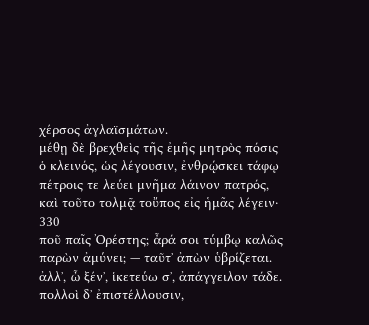χέρσος ἀγλαϊσμάτων.
μέθῃ δὲ βρεχθεὶς τῆς ἐμῆς μητρὸς πόσις
ὁ κλεινός, ὡς λέγουσιν, ἐνθρῴσκει τάφῳ
πέτροις τε λεύει μνῆμα λάινον πατρός,
καὶ τοῦτο τολμᾷ τοὔπος εἰς ἡμᾶς λέγειν·
330
ποῦ παῖς Ὀρέστης; ἆρά σοι τύμβῳ καλῶς
παρὼν ἀμύνει; — ταῦτʼ ἀπὼν ὑβρίζεται.
ἀλλʼ, ὦ ξένʼ, ἱκετεύω σʼ, ἀπάγγειλον τάδε.
πολλοὶ δʼ ἐπιστέλλουσιν,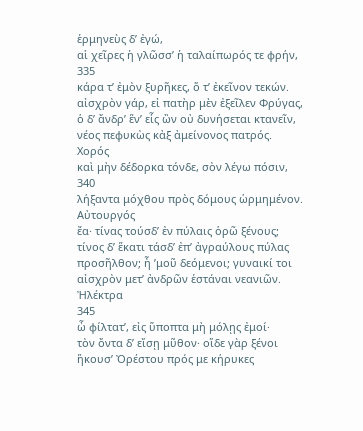ἑρμηνεὺς δʼ ἐγώ,
αἱ χεῖρες ἡ γλῶσσʼ ἡ ταλαίπωρός τε φρήν,
335
κάρα τʼ ἐμὸν ξυρῆκες, ὅ τʼ ἐκεῖνον τεκών.
αἰσχρὸν γάρ, εἰ πατὴρ μὲν ἐξεῖλεν Φρύγας,
ὁ δʼ ἄνδρʼ ἕνʼ εἷς ὢν οὐ δυνήσεται κτανεῖν,
νέος πεφυκὼς κἀξ ἀμείνονος πατρός.
Χορός
καὶ μὴν δέδορκα τόνδε, σὸν λέγω πόσιν,
340
λήξαντα μόχθου πρὸς δόμους ὡρμημένον.
Αὐτουργός
ἔα· τίνας τούσδʼ ἐν πύλαις ὁρῶ ξένους;
τίνος δʼ ἕκατι τάσδʼ ἐπʼ ἀγραύλους πύλας
προσῆλθον; ἦ ʼμοῦ δεόμενοι; γυναικί τοι
αἰσχρὸν μετʼ ἀνδρῶν ἑστάναι νεανιῶν.
Ἠλέκτρα
345
ὦ φίλτατʼ, εἰς ὕποπτα μὴ μόλῃς ἐμοί·
τὸν ὄντα δʼ εἴσῃ μῦθον· οἵδε γὰρ ξένοι
ἥκουσʼ Ὀρέστου πρός με κήρυκες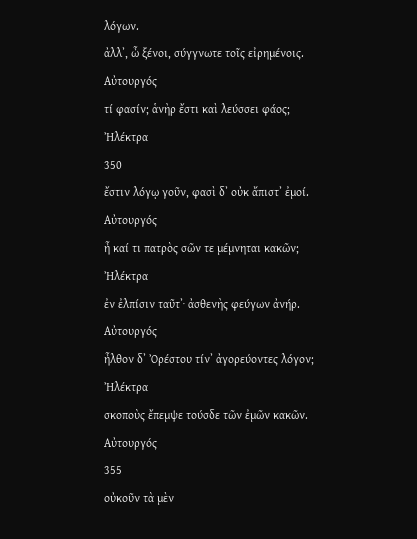λόγων.
ἀλλʼ, ὦ ξένοι, σύγγνωτε τοῖς εἰρημένοις.
Αὐτουργός
τί φασίν; ἁνὴρ ἔστι καὶ λεύσσει φάος;
Ἠλέκτρα
350
ἔστιν λόγῳ γοῦν, φασὶ δʼ οὐκ ἄπιστʼ ἐμοί.
Αὐτουργός
ἦ καί τι πατρὸς σῶν τε μέμνηται κακῶν;
Ἠλέκτρα
ἐν ἐλπίσιν ταῦτʼ· ἀσθενὴς φεύγων ἀνήρ.
Αὐτουργός
ἦλθον δʼ Ὀρέστου τίνʼ ἀγορεύοντες λόγον;
Ἠλέκτρα
σκοποὺς ἔπεμψε τούσδε τῶν ἐμῶν κακῶν.
Αὐτουργός
355
οὐκοῦν τὰ μὲν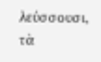λεύσσουσι, τὰ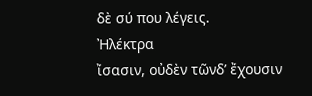δὲ σύ που λέγεις.
Ἠλέκτρα
ἴσασιν, οὐδὲν τῶνδʼ ἔχουσιν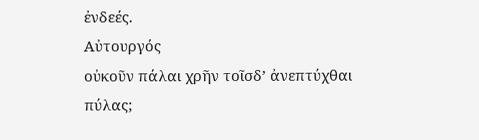ἐνδεές.
Αὐτουργός
οὐκοῦν πάλαι χρῆν τοῖσδʼ ἀνεπτύχθαι πύλας;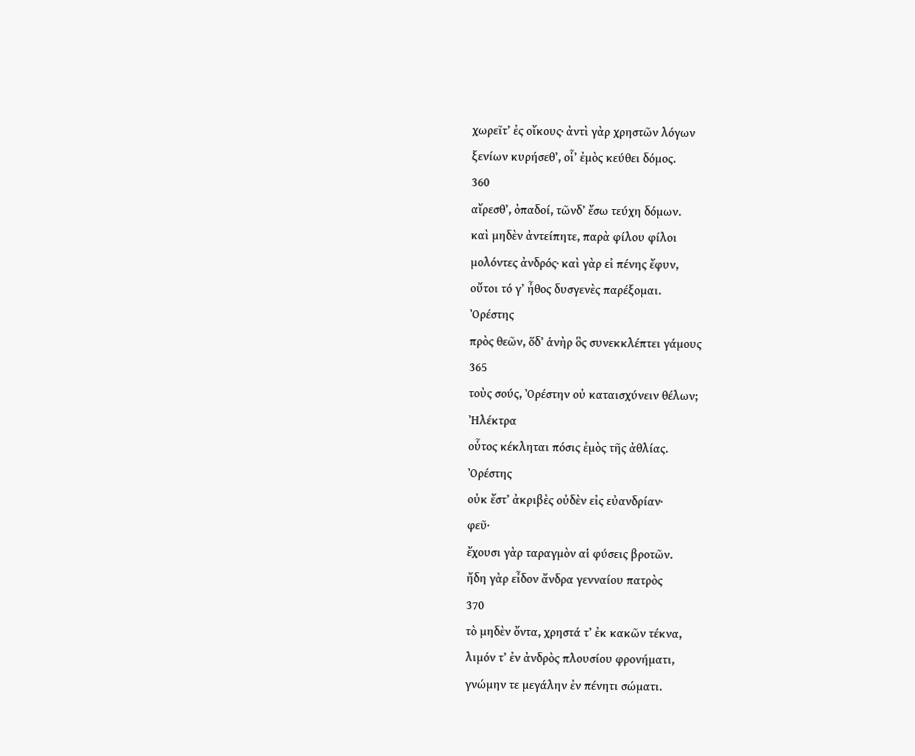χωρεῖτʼ ἐς οἴκους· ἀντὶ γὰρ χρηστῶν λόγων
ξενίων κυρήσεθʼ, οἷʼ ἐμὸς κεύθει δόμος.
360
αἴρεσθʼ, ὀπαδοί, τῶνδʼ ἔσω τεύχη δόμων.
καὶ μηδὲν ἀντείπητε, παρὰ φίλου φίλοι
μολόντες ἀνδρός· καὶ γὰρ εἰ πένης ἔφυν,
οὔτοι τό γʼ ἦθος δυσγενὲς παρέξομαι.
Ὀρέστης
πρὸς θεῶν, ὅδʼ ἁνὴρ ὃς συνεκκλέπτει γάμους
365
τοὺς σούς, Ὀρέστην οὐ καταισχύνειν θέλων;
Ἠλέκτρα
οὗτος κέκληται πόσις ἐμὸς τῆς ἀθλίας.
Ὀρέστης
οὐκ ἔστʼ ἀκριβὲς οὐδὲν εἰς εὐανδρίαν·
φεῦ·
ἔχουσι γὰρ ταραγμὸν αἱ φύσεις βροτῶν.
ἤδη γὰρ εἶδον ἄνδρα γενναίου πατρὸς
370
τὸ μηδὲν ὄντα, χρηστά τʼ ἐκ κακῶν τέκνα,
λιμόν τʼ ἐν ἀνδρὸς πλουσίου φρονήματι,
γνώμην τε μεγάλην ἐν πένητι σώματι.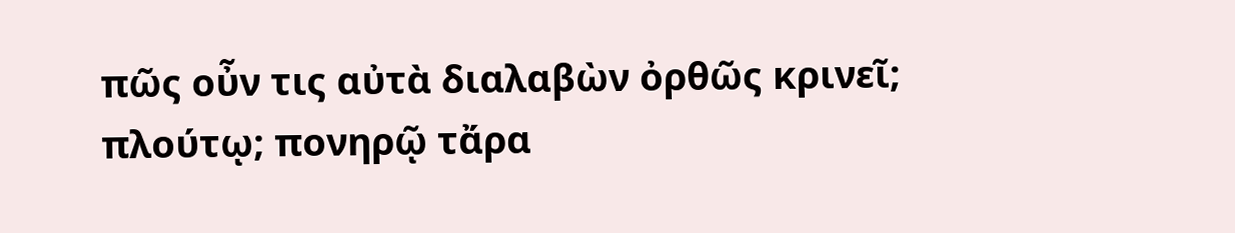πῶς οὖν τις αὐτὰ διαλαβὼν ὀρθῶς κρινεῖ;
πλούτῳ; πονηρῷ τἄρα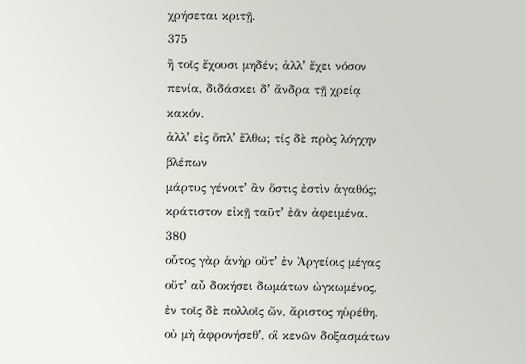χρήσεται κριτῇ.
375
ἢ τοῖς ἔχουσι μηδέν; ἀλλʼ ἔχει νόσον
πενία, διδάσκει δʼ ἄνδρα τῇ χρείᾳ κακόν.
ἀλλʼ εἰς ὅπλʼ ἔλθω; τίς δὲ πρὸς λόγχην βλέπων
μάρτυς γένοιτʼ ἂν ὅστις ἐστὶν ἁγαθός;
κράτιστον εἰκῇ ταῦτʼ ἐᾶν ἀφειμένα.
380
οὗτος γὰρ ἁνὴρ οὔτʼ ἐν Ἀργείοις μέγας
οὔτʼ αὖ δοκήσει δωμάτων ὠγκωμένος,
ἐν τοῖς δὲ πολλοῖς ὤν, ἄριστος ηὑρέθη.
οὐ μὴ ἀφρονήσεθʼ, οἳ κενῶν δοξασμάτων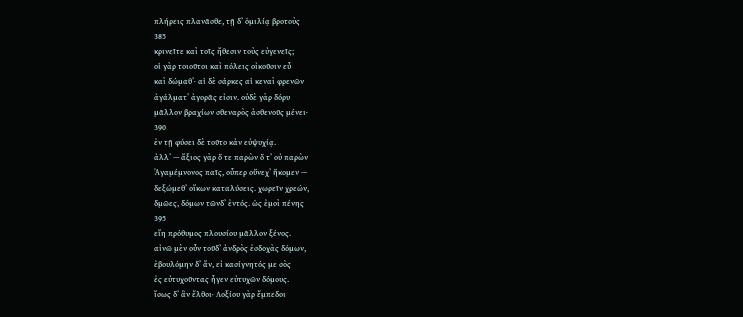πλήρεις πλανᾶσθε, τῇ δʼ ὁμιλίᾳ βροτοὺς
385
κρινεῖτε καὶ τοῖς ἤθεσιν τοὺς εὐγενεῖς;
οἱ γὰρ τοιοῦτοι καὶ πόλεις οἰκοῦσιν εὖ
καὶ δώμαθʼ· αἱ δὲ σάρκες αἱ κεναὶ φρενῶν
ἀγάλματʼ ἀγορᾶς εἰσιν. οὐδὲ γὰρ δόρυ
μᾶλλον βραχίων σθεναρὸς ἀσθενοῦς μένει·
390
ἐν τῇ φύσει δὲ τοῦτο κἀν εὐψυχίᾳ.
ἀλλʼ — ἄξιος γὰρ ὅ τε παρὼν ὅ τʼ οὐ παρὼν
Ἀγαμέμνονος παῖς, οὗπερ οὕνεχʼ ἥκομεν —
δεξώμεθʼ οἴκων καταλύσεις. χωρεῖν χρεών,
δμῶες, δόμων τῶνδʼ ἐντός. ὡς ἐμοὶ πένης
395
εἴη πρόθυμος πλουσίου μᾶλλον ξένος.
αἰνῶ μὲν οὖν τοῦδʼ ἀνδρὸς ἐσδοχὰς δόμων,
ἐβουλόμην δʼ ἄν, εἰ κασίγνητός με σὸς
ἐς εὐτυχοῦντας ἦγεν εὐτυχῶν δόμους.
ἴσως δʼ ἂν ἔλθοι· Λοξίου γὰρ ἔμπεδοι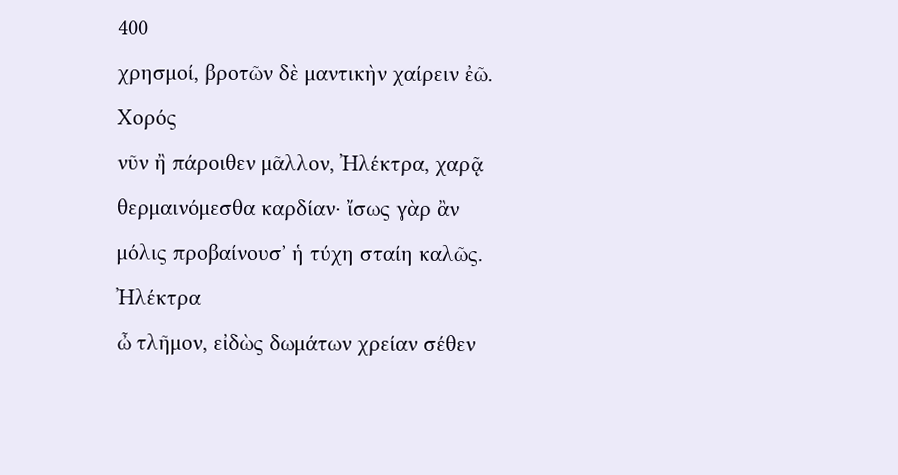400
χρησμοί, βροτῶν δὲ μαντικὴν χαίρειν ἐῶ.
Χορός
νῦν ἢ πάροιθεν μᾶλλον, Ἠλέκτρα, χαρᾷ
θερμαινόμεσθα καρδίαν· ἴσως γὰρ ἂν
μόλις προβαίνουσʼ ἡ τύχη σταίη καλῶς.
Ἠλέκτρα
ὦ τλῆμον, εἰδὼς δωμάτων χρείαν σέθεν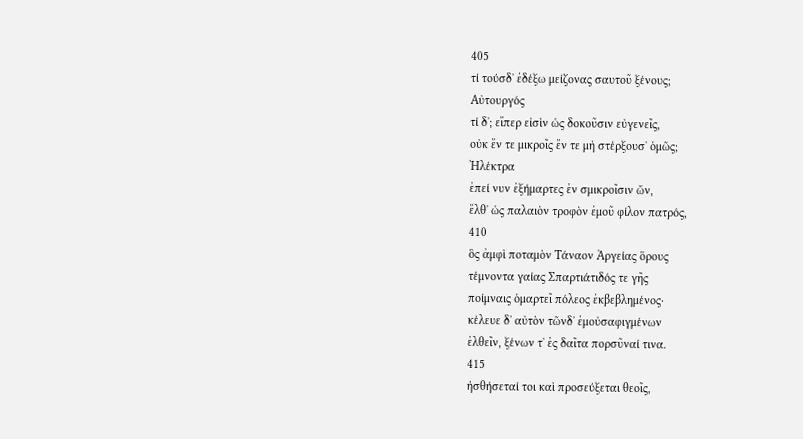405
τί τούσδʼ ἐδέξω μείζονας σαυτοῦ ξένους;
Αὐτουργός
τί δʼ; εἴπερ εἰσὶν ὡς δοκοῦσιν εὐγενεῖς,
οὐκ ἔν τε μικροῖς ἔν τε μὴ στέρξουσʼ ὁμῶς;
Ἠλέκτρα
ἐπεί νυν ἐξήμαρτες ἐν σμικροῖσιν ὤν,
ἔλθʼ ὡς παλαιὸν τροφὸν ἐμοῦ φίλον πατρός,
410
ὃς ἀμφὶ ποταμὸν Τάναον Ἀργείας ὅρους
τέμνοντα γαίας Σπαρτιάτιδός τε γῆς
ποίμναις ὁμαρτεῖ πόλεος ἐκβεβλημένος·
κέλευε δʼ αὐτὸν τῶνδʼ ἐμοὐσαφιγμένων
ἐλθεῖν, ξένων τʼ ἐς δαῖτα πορσῦναί τινα.
415
ἡσθήσεταί τοι καὶ προσεύξεται θεοῖς,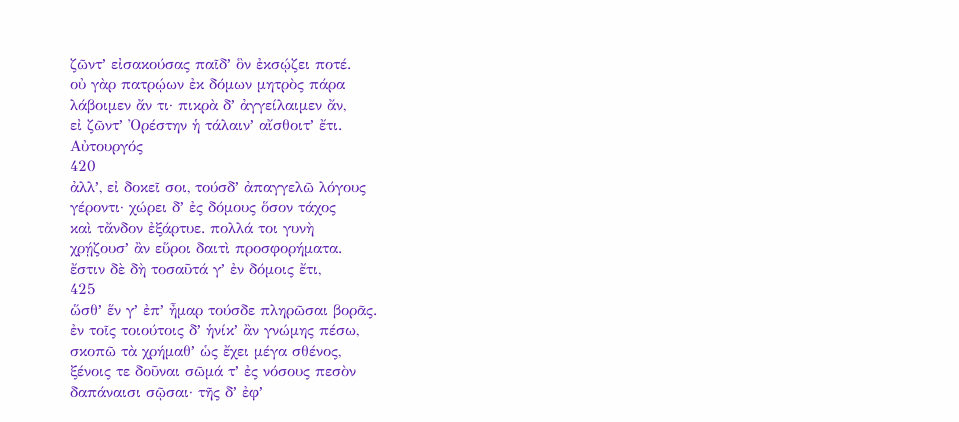ζῶντʼ εἰσακούσας παῖδʼ ὃν ἐκσῴζει ποτέ.
οὐ γὰρ πατρῴων ἐκ δόμων μητρὸς πάρα
λάβοιμεν ἄν τι· πικρὰ δʼ ἀγγείλαιμεν ἄν,
εἰ ζῶντʼ Ὀρέστην ἡ τάλαινʼ αἴσθοιτʼ ἔτι.
Αὐτουργός
420
ἀλλʼ, εἰ δοκεῖ σοι, τούσδʼ ἀπαγγελῶ λόγους
γέροντι· χώρει δʼ ἐς δόμους ὅσον τάχος
καὶ τἄνδον ἐξάρτυε. πολλά τοι γυνὴ
χρῄζουσʼ ἂν εὕροι δαιτὶ προσφορήματα.
ἔστιν δὲ δὴ τοσαῦτά γʼ ἐν δόμοις ἔτι,
425
ὥσθʼ ἕν γʼ ἐπʼ ἦμαρ τούσδε πληρῶσαι βορᾶς.
ἐν τοῖς τοιούτοις δʼ ἡνίκʼ ἂν γνώμης πέσω,
σκοπῶ τὰ χρήμαθʼ ὡς ἔχει μέγα σθένος,
ξένοις τε δοῦναι σῶμά τʼ ἐς νόσους πεσὸν
δαπάναισι σῷσαι· τῆς δʼ ἐφʼ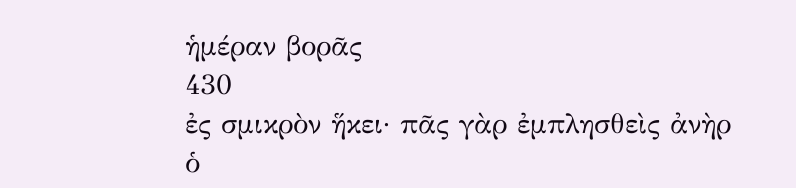ἡμέραν βορᾶς
430
ἐς σμικρὸν ἥκει· πᾶς γὰρ ἐμπλησθεὶς ἀνὴρ
ὁ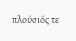πλούσιός τε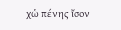χὡ πένης ἴσον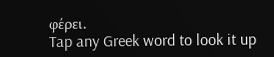φέρει.
Tap any Greek word to look it up